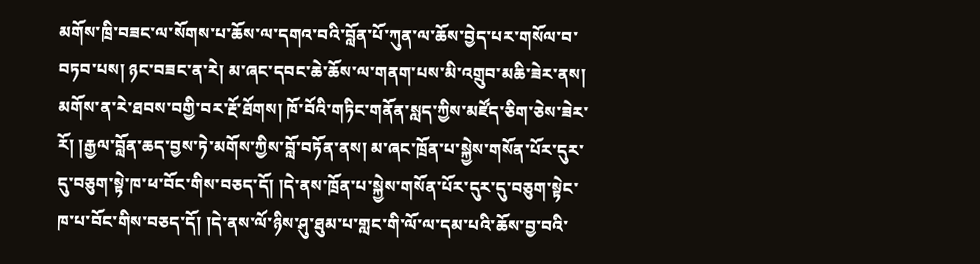མགོས་ཁྲི་བཟང་ལ་སོགས་པ་ཆོས་ལ་དགའ་བའི་བློན་པོ་ཀུན་ལ་ཆོས་བྱེད་པར་གསོལ་བ་བཏབ་པས། ཉང་བཟང་ན་རེ། མ་ཞང་དབང་ཆེ་ཆོས་ལ་གནག་པས་མི་འགྲུབ་མཆི་ཟེར་ནས། མགོས་ན་རེ་ཐབས་བགྱི་བར་རྔོ་ཐོགས། ཁོ་བོའི་གཏིང་གནོན་སླད་ཀྱིས་མཛོད་ཅིག་ཅེས་ཟེར་རོ། །རྒྱལ་བློན་ཆད་བྱས་ཏེ་མགོས་ཀྱིས་བློ་བཏོན་ནས། མ་ཞང་ཁྲོན་པ་སྐྱེས་གསོན་པོར་དུར་དུ་བཅུག་སྟེ་ཁ་ཕ་བོང་གིས་བཅད་དོ། །དེ་ནས་ཁྲོན་པ་སྐྱེས་གསོན་པོར་དུར་དུ་བཅུག་སྟེང་ཁ་པ་བོང་གིས་བཅད་དོ། །དེ་ནས་ལོ་ཉིས་ཤུ་ཐུམ་པ་གླང་གི་ལོ་ལ་དམ་པའི་ཆོས་བྱ་བའི་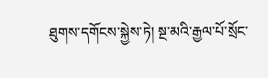ཐུགས་དགོངས་སྐྱེས་ཏེ། སྔ་མའི་རྒྱལ་པོ་སྲོང་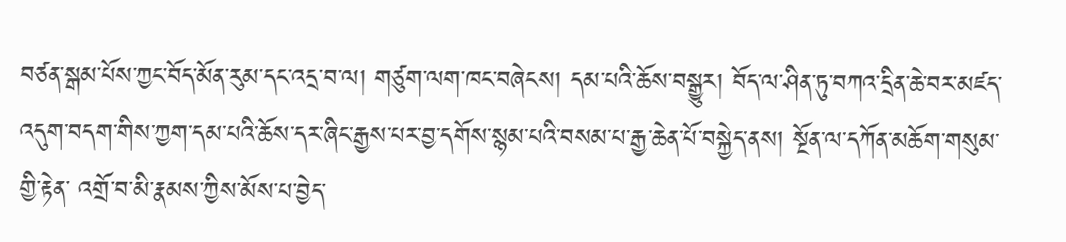བཙན་སྒམ་པོས་ཀྱང་བོད་མོན་རུམ་དང་འདྲ་བ་ལ། གཙུག་ལག་ཁང་བཞེངས། དམ་པའི་ཆོས་བསྒྱུར། བོད་ལ་ཤིན་ཏུ་བཀའ་དྲིན་ཆེ་བར་མཛད་འདུག་བདག་གིས་ཀྱག་དམ་པའི་ཆོས་དར་ཞིང་རྒྱས་པར་བྱ་དགོས་སྙམ་པའི་བསམ་པ་རྒྱ་ཆེན་པོ་བསྐྱེད་ནས། སྔོན་ལ་དཀོན་མཆོག་གསུམ་གྱི་རྟེན་ འགྲོ་བ་མི་རྣམས་ཀྱིས་མོས་པ་བྱེད་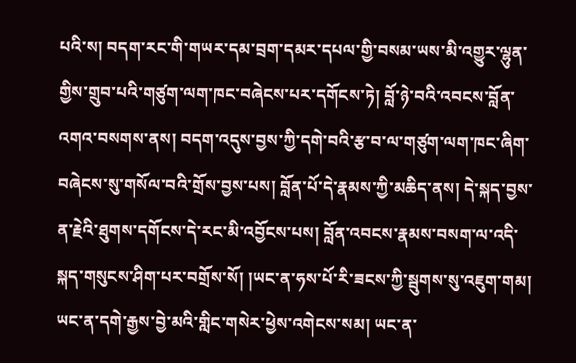པའི་ས། བདག་རང་གི་གཡར་དམ་བྲག་དམར་དཔལ་གྱི་བསམ་ཡས་མི་འགྱུར་ལྷུན་གྱིས་གྲུབ་པའི་གཙུག་ལག་ཁང་བཞེངས་པར་དགོངས་ཏེ། བློ་ཉེ་བའི་འབངས་བློན་འགའ་བསགས་ནས། བདག་འདུས་བྱས་ཀྱི་དགེ་བའི་རྩ་བ་ལ་གཙུག་ལག་ཁང་ཞིག་བཞེངས་སུ་གསོལ་བའི་གྲོས་བྱས་པས། བློན་པོ་དེ་རྣམས་ཀྱི་མཆིད་ནས། དེ་སྐད་བྱས་ན་རྗེའི་ཐུགས་དགོངས་དེ་རང་མི་འབྱོངས་པས། བློན་འབངས་རྣམས་བསག་ལ་འདི་སྐད་གསུངས་ཤིག་པར་བགྲོས་སོ། །ཡང་ན་ཧས་པོ་རི་ཟངས་ཀྱི་སྦུགས་སུ་འཇུག་གམ། ཡང་ན་དགེ་རྒྱས་བྱེ་མའི་གླིང་གསེར་ཕྱེས་འགེངས་སམ། ཡང་ན་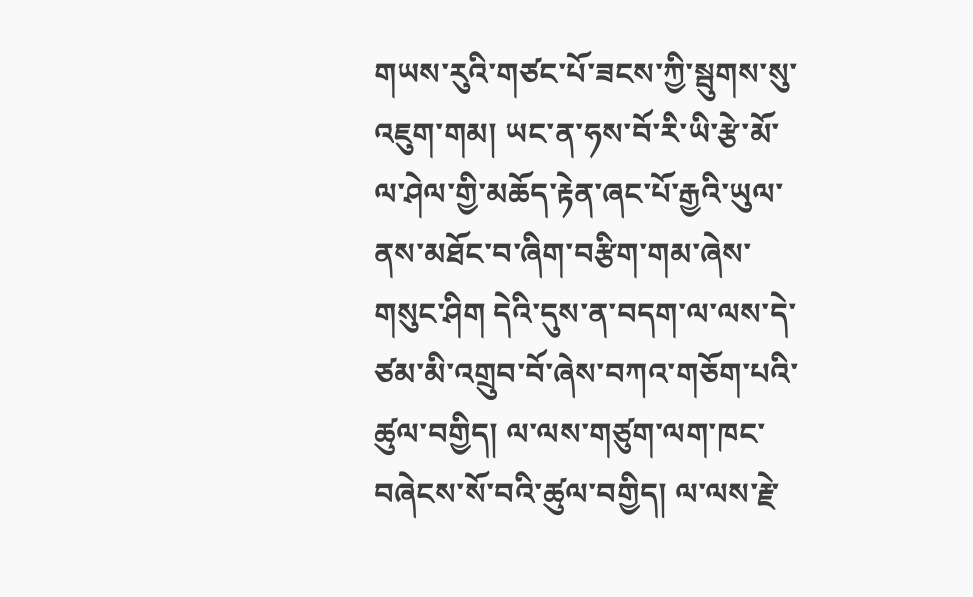གཡས་རུའི་གཙང་པོ་ཟངས་ཀྱི་སྦུགས་སུ་འཇུག་གམ། ཡང་ན་ཧས་བོ་རི་ཡི་རྩེ་མོ་ལ་ཤེལ་གྱི་མཆོད་རྟེན་ཞང་པོ་རྒྱའི་ཡུལ་ནས་མཐོང་བ་ཞིག་བརྩིག་གམ་ཞེས་གསུང་ཤིག དེའི་དུས་ན་བདག་ལ་ལས་དེ་ཙམ་མི་འགྲུབ་བོ་ཞེས་བཀའ་གཅོག་པའི་ཚུལ་བགྱིད། ལ་ལས་གཙུག་ལག་ཁང་བཞེངས་སོ་བའི་ཚུལ་བགྱིད། ལ་ལས་རྗེ་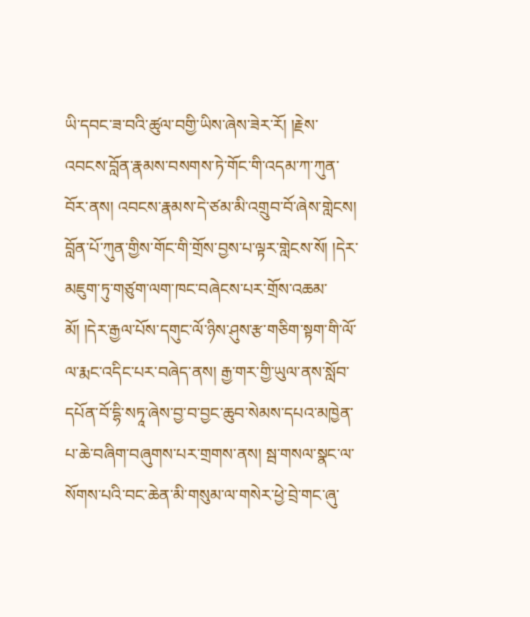ཡི་དབང་ཟ་བའི་ཚུལ་བགྱི་ཡིས་ཞེས་ཟེར་རོ། །རྗེས་འབངས་བློན་རྣམས་བསགས་ཏེ་གོང་གི་འདམ་ཀ་ཀུན་བོར་ནས། འབངས་རྣམས་དེ་ཙམ་མི་འགྲུབ་བོ་ཞེས་གླེངས། བློན་པོ་ཀུན་གྱིས་གོང་གི་གྲོས་བྱས་པ་ལྟར་གླེངས་སོ། །དེར་མཇུག་ཏུ་གཙུག་ལག་ཁང་བཞེངས་པར་གྲོས་འཆམ་མོ། །དེར་རྒྱལ་པོས་དགུང་ལོ་ཉིས་ཤུས་རྩ་གཅིག་སྟག་གི་ལོ་ལ་རྨང་འདིང་པར་བཞེད་ནས། རྒྱ་གར་གྱི་ཡུལ་ནས་སློབ་དཔོན་བོ་དྷི་སཏཱ་ཞེས་བྱ་བ་བྱང་ཆུབ་སེམས་དཔའ་མཁྱེན་པ་ཆེ་བཞིག་བཞུགས་པར་གྲགས་ནས། སྦ་གསལ་སྣང་ལ་སོགས་པའི་བང་ཆེན་མི་གསུམ་ལ་གསེར་ཕྱེ་བྲེ་གང་ཞུ་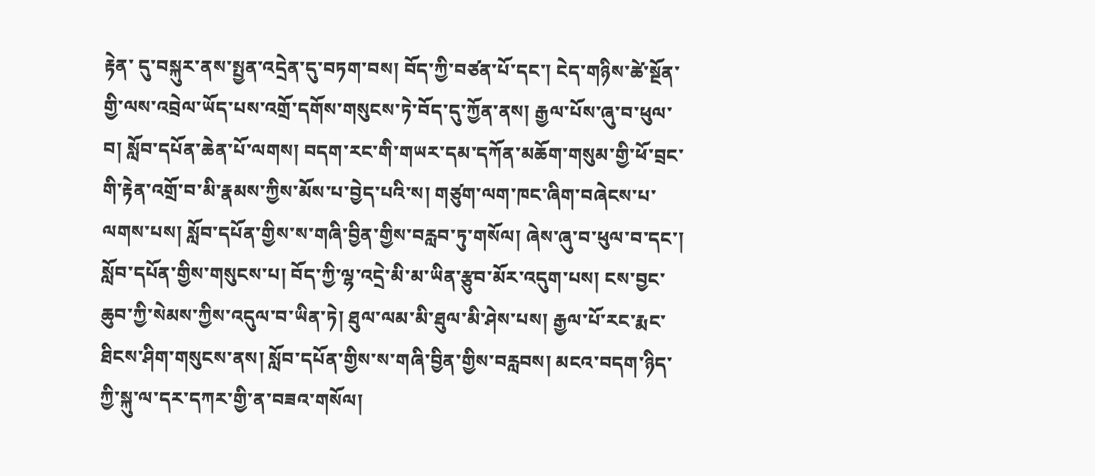རྟེན་ དུ་བསྐུར་ནས་སྤྱན་འདྲེན་དུ་བཏག་བས། བོད་ཀྱི་བཙན་པོ་དང་། ངེད་གཉིས་ཚེ་སྔོན་གྱི་ལས་འབྲེལ་ཡོད་པས་འགྲོ་དགོས་གསུངས་ཏེ་བོད་དུ་ཀྱོན་ནས། རྒྱལ་པོས་ཞུ་བ་ཕུལ་བ། སློབ་དཔོན་ཆེན་པོ་ལགས། བདག་རང་གི་གཡར་དམ་དཀོན་མཆོག་གསུམ་གྱི་ཕོ་བྲང་གི་རྟེན་འགྲོ་བ་མི་རྣམས་ཀྱིས་མོས་པ་བྱེད་པའི་ས། གཙུག་ལག་ཁང་ཞིག་བཞེངས་པ་ལགས་པས། སློབ་དཔོན་གྱིས་ས་གཞི་བྱིན་གྱིས་བརླབ་ཏུ་གསོལ། ཞེས་ཞུ་བ་ཕུལ་བ་དང་། སློབ་དཔོན་གྱིས་གསུངས་པ། བོད་ཀྱི་ལྷ་འདྲེ་མི་མ་ཡིན་རྩུབ་མོར་འདུག་པས། ངས་བྱང་ཆུབ་ཀྱི་སེམས་ཀྱིས་འདུལ་བ་ཡིན་ཏེ། ཐུལ་ལམ་མི་ཐུལ་མི་ཤེས་པས། རྒྱལ་པོ་རང་རྨང་ཐིངས་ཤིག་གསུངས་ནས། སློབ་དཔོན་གྱིས་ས་གཞི་བྱིན་གྱིས་བརླབས། མངའ་བདག་ཉིད་ཀྱི་སྐུ་ལ་དར་དཀར་གྱི་ན་བཟའ་གསོལ།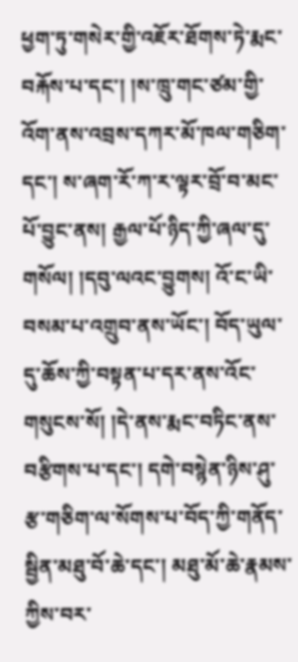ཕྱག་ཏུ་གསེར་གྱི་འཇོར་ཐོགས་ཏེ་རྨང་བརྐོས་པ་དང་། །ས་ཁྲུ་གང་ཙམ་གྱི་འོག་ནས་འབྲས་དཀར་མོ་ཁལ་གཅིག་དང་། ས་ཞག་རོ་ཀ་ར་ལྟར་བྲོ་བ་མང་པོ་བྱུང་ནས། རྒྱལ་པོ་ཉིད་ཀྱི་ཞལ་དུ་གསོལ། །དབུ་ལའང་བྱུགས། འོ་ང་ཡི་བསམ་པ་འགྲུབ་ནས་ཡོང་། བོད་ཡུལ་དུ་ཆོས་ཀྱི་བསྟན་པ་དར་ནས་འོང་གསུངས་སོ། །དེ་ནས་རྨང་བཏིང་ནས་བརྩིགས་པ་དང་། དགེ་བསྙེན་ཉིས་ཤུ་རྩ་གཅིག་ལ་སོགས་པ་བོད་ཀྱི་གནོད་སྦྱིན་མཐུ་བོ་ཆེ་དང་། མཐུ་མོ་ཆེ་རྣམས་ཀྱིས་བར་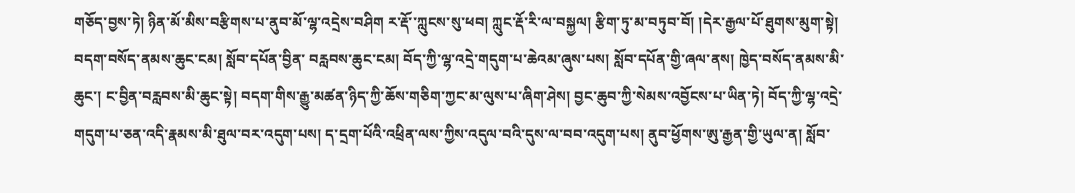གཅོད་བྱས་ཏེ། ཉིན་མོ་མིས་བརྩིགས་པ་ནུབ་མོ་ལྷ་འདྲེས་བཤིག ར་རྡོ་་ཀླུངས་སུ་ཕབ། ཀླུང་རྡོ་རི་ལ་བསྐྱལ། རྩིག་ཏུ་མ་བཏུབ་བོ། །དེར་རྒྱལ་པོ་ཐུགས་མུག་སྟེ། བདག་བསོད་ནམས་ཆུང་ངམ། སློབ་དཔོན་བྱིན་ བརླབས་ཆུང་ངམ། བོད་ཀྱི་ལྷ་འདྲེ་གདུག་པ་ཆེའམ་ཞུས་པས། སློབ་དཔོན་གྱི་ཞལ་ནས། ཁྱེད་བསོད་ནམས་མི་ཆུང་། ང་བྱིན་བརླབས་མི་ཆུང་སྟེ། བདག་གིས་རྒྱུ་མཚན་ཉིད་ཀྱི་ཆོས་གཅིག་ཀྱང་མ་ལུས་པ་ཞིག་ཤེས། བྱང་ཆུབ་ཀྱི་སེམས་འབྱོངས་པ་ཡིན་ཏེ། བོད་ཀྱི་ལྷ་འདྲེ་གདུག་པ་ཅན་འདི་རྣམས་མི་ཐུལ་བར་འདུག་པས། ད་དྲག་པོའི་འཕྲིན་ལས་ཀྱིས་འདུལ་བའི་དུས་ལ་བབ་འདུག་པས། ནུབ་ཕྱོགས་ཨུ་རྒྱན་གྱི་ཡུལ་ན། སློབ་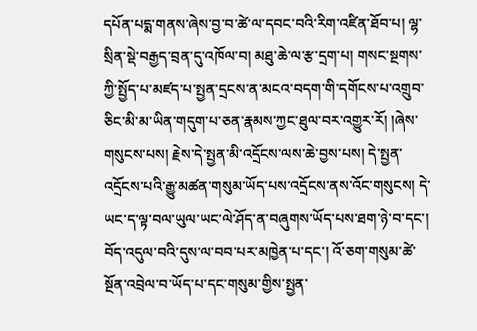དཔོན་པདྨ་གནས་ཞེས་བྱ་བ་ཚེ་ལ་དབང་བའི་རིག་འཛིན་ཐོབ་པ། ལྷ་སྲིན་སྡེ་བརྒྱད་བྲན་དུ་འཁོལ་བ། མཐུ་ཆེ་ལ་རྩ་དྲག་པ། གསང་སྔགས་ཀྱི་སྤྱོད་པ་མཛད་པ་སྤྱན་དྲངས་ན་མངའ་བདག་གི་དགོངས་པ་འགྲུབ་ཅིང་མི་མ་ཡིན་གདུག་པ་ཅན་རྣམས་ཀྱང་ཐུལ་བར་འགྱུར་རོ། །ཞེས་གསུངས་པས། རྗེས་དེ་སྤྱན་མི་འདྲོངས་ལས་ཆེ་བྱས་པས། དེ་སྤྱན་འདྲོངས་པའི་རྒྱུ་མཚན་གསུམ་ཡོད་པས་འདྲོངས་ནས་འོང་གསུངས། དེ་ཡང་ད་ལྟ་བལ་ཡུལ་ཡང་ལེ་ཤོད་ན་བཞུགས་ཡོད་པས་ཐག་ཉེ་བ་དང་། བོད་འདུལ་བའི་དུས་ལ་བབ་པར་མཁྱེན་པ་དང་། འོ་ཅག་གསུམ་ཚེ་སྔོན་འབྲེལ་བ་ཡོད་པ་དང་གསུམ་གྱིས་སྤྱན་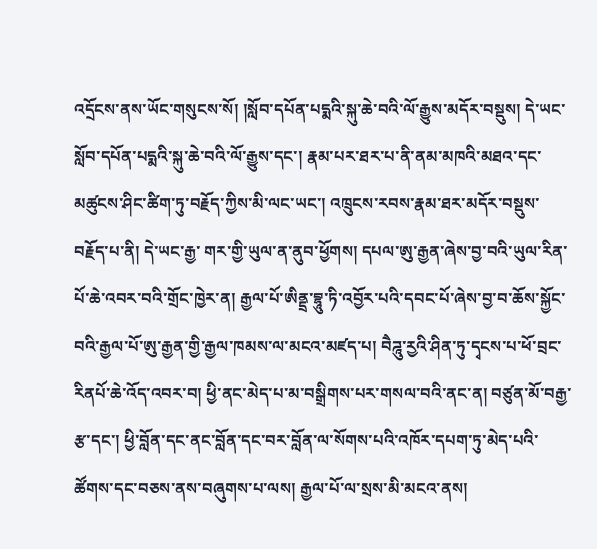འདྲོངས་ནས་ཡོང་གསུངས་སོ། །སློབ་དཔོན་པདྨའི་སྐུ་ཆེ་བའི་ལོ་རྒྱུས་མདོར་བསྡུས། དེ་ཡང་སློབ་དཔོན་པདྨའི་སྐུ་ཆེ་བའི་ལོ་རྒྱུས་དང་། རྣམ་པར་ཐར་པ་ནི་ནམ་མཁའི་མཐའ་དང་མཚུངས་ཤིང་ཚིག་ཏུ་བརྗོད་ཀྱིས་མི་ལང་ཡང་། འཁྲུངས་རབས་རྣམ་ཐར་མདོར་བསྡུས་བརྗོད་པ་ནི། དེ་ཡང་རྒྱ་ གར་གྱི་ཡུལ་ན་ནུབ་ཕྱོགས། དཔལ་ཨུ་རྒྱན་ཞེས་བྱ་བའི་ཡུལ་རིན་པོ་ཆེ་འབར་བའི་གྲོང་ཁྱེར་ན། རྒྱལ་པོ་ཨིནྡྲ་བྷཱུ་ཏི་འབྱོར་པའི་དབང་པོ་ཞེས་བྱ་བ་ཆོས་སྐྱོང་བའི་རྒྱལ་པོ་ཨུ་རྒྱན་གྱི་རྒྱལ་ཁམས་ལ་མངའ་མཛད་པ། བཻཌཱུ་རྱའི་ཤིན་ཏུ་དྭངས་པ་ཕོ་བྲང་རིནཔོ་ཆེ་འོད་འབར་བ། ཕྱི་ནང་མེད་པ་མ་བསྒྲིགས་པར་གསལ་བའི་ནང་ན། བཙུན་མོ་བརྒྱ་རྩ་དང་། ཕྱི་བློན་དང་ནང་བློན་དང་བར་བློན་ལ་སོགས་པའི་འཁོར་དཔག་ཏུ་མེད་པའི་ཚོགས་དང་བཅས་ནས་བཞུགས་པ་ལས། རྒྱལ་པོ་ལ་སྲས་མི་མངའ་ནས།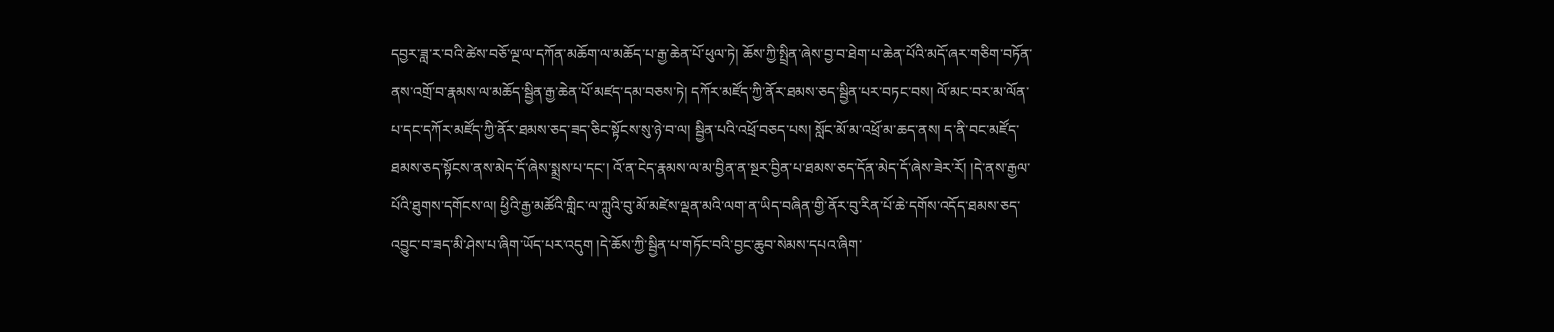དབྱར་ཟླ་ར་བའི་ཚེས་བཅོ་ལྔ་ལ་དཀོན་མཆོག་ལ་མཆོད་པ་རྒྱ་ཆེན་པོ་ཕུལ་ཏེ། ཆོས་ཀྱི་སྤྲིན་ཞེས་བྱ་བ་ཐེག་པ་ཆེན་པོའི་མདོ་ཞར་གཅིག་བཏོན་ནས་འགྲོ་བ་རྣམས་ལ་མཆོད་སྦྱིན་རྒྱ་ཆེན་པོ་མཛད་དམ་བཅས་ཏེ། དཀོར་མཛོད་ཀྱི་ནོར་ཐམས་ཅད་སྦྱིན་པར་བཏང་བས། ལོ་མང་བར་མ་ལོན་པ་དང་དཀོར་མཛོད་ཀྱི་ནོར་ཐམས་ཅད་ཟད་ཅིང་སྟོངས་སུ་ཉེ་བ་ལ། སྦྱིན་པའི་འཕྲོ་བཅད་པས། སློང་མོ་མ་འཕྲོ་མ་ཆད་ནས། ད་ནི་བང་མཛོད་ཐམས་ཅད་སྟོངས་ནས་མེད་དོ་ཞེས་སྨྲས་པ་དང་། འོ་ན་ངེད་རྣམས་ལ་མ་བྱིན་ན་སྔར་བྱིན་པ་ཐམས་ཅད་དོན་མེད་དོ་ཞེས་ཟེར་རོ། །དེ་ནས་རྒྱལ་པོའི་ཐུགས་དགོངས་ལ། ཕྱིའི་རྒྱ་མཚོའི་གླིང་ལ་ཀླུའི་བུ་མོ་མཛེས་ལྡན་མའི་ལག་ན་ཡིད་བཞིན་གྱི་ནོར་བུ་རིན་པོ་ཆེ་དགོས་འདོད་ཐམས་ཅད་འབྱུང་བ་ཟད་མི་ཤེས་པ་ཞིག་ཡོད་པར་འདུག །དེ་ཆོས་ཀྱི་སྦྱིན་པ་གཏོང་བའི་བྱང་ཆུབ་སེམས་དཔའ་ཞིག་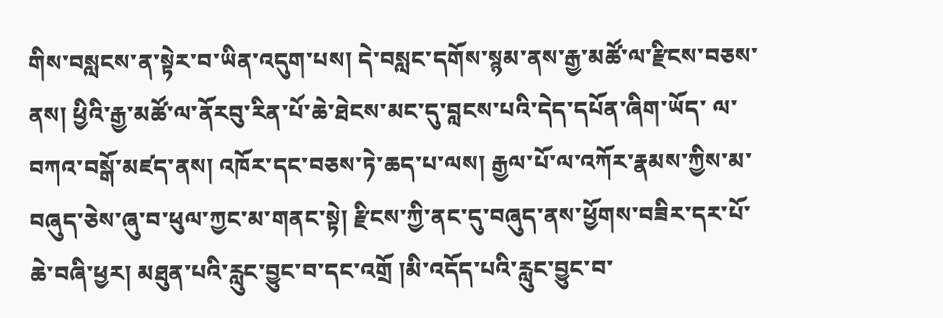གིས་བསླངས་ན་སྟེར་བ་ཡིན་འདུག་པས། དེ་བསླང་དགོས་སྙམ་ནས་རྒྱ་མཚོ་ལ་རྫིངས་བཅས་ནས། ཕྱིའི་རྒྱ་མཚོ་ལ་ནོརབུ་རིན་པོ་ཆེ་ཐེངས་མང་དུ་བླངས་པའི་དེད་དཔོན་ཞིག་ཡོད་ ལ་བཀའ་བསྒོ་མཛད་ནས། འཁོར་དང་བཅས་ཏེ་ཆད་པ་ལས། རྒྱལ་པོ་ལ་འཀོར་རྣམས་ཀྱིས་མ་བཞུད་ཅེས་ཞུ་བ་ཕུལ་ཀྱང་མ་གནང་སྟེ། རྫིངས་ཀྱི་ནང་དུ་བཞུད་ནས་ཕྱོགས་བཟིར་དར་པོ་ཆེ་བཞི་ཕྱར། མཐུན་པའི་རླུང་བྱུང་བ་དང་འགྲོ །མི་འདོད་པའི་རླུང་བྱུང་བ་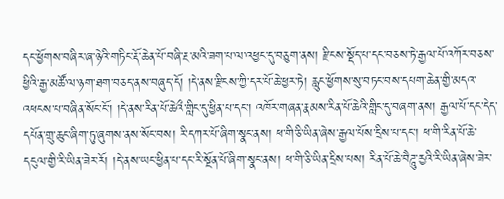དང་ཕྱོགས་བཞིར་ཞ་ཉེའི་གཏིང་རྡོ་ཆེན་པོ་བཞི་རྔ་མའི་ཟག་པ་ལ་འཕྱང་དུ་བཅུག་ནས། རྫིངས་སྡོད་པ་དང་བཅས་ཏེ་རྒྱལ་པོ་འཀོར་བཅས་ཕྱིའི་རྒྱ་མཚོ་ལ་ཉག་ཐག་བཅད་ནས་བཞུད་དོ། །དེ་ནས་རྫིངས་ཀྱི་དར་པོ་ཆེ་ཕྱར་ཏེ། རླུང་ཕྱོགས་སུ་བཏང་བས་དཔག་ཆེན་གྱི་མདའ་འཕངས་པ་བཞིན་སོང་ངོ་། །དེ་ནས་རིན་པོ་ཆེའྀ་གླིང་དུ་ཕྱིན་པ་དང་། འཁོར་གཞན་རྣམས་རིན་པོ་ཆེའི་གླིང་དུ་བཞག་ནས། རྒྱལ་པོ་དང་དེད་དཔོན་གྲུ་ཆུང་ཞིག་ཏུ་ཞུགས་ནས་སོང་བས། རི་དཀར་པོ་ཞིག་སྣང་ནས། ཕ་གི་ཅི་ཡིན་ཞེས་རྒྱལ་པོས་དྲིས་པ་དང་། ཕ་གི་རིན་པོ་ཆེ་དངུལ་གྱི་རི་ཡིན་ཟེར་རོ། །དེ་ནས་ཡང་ཕྱིན་པ་དང་རི་སྔོན་པོ་ཞིག་སྣང་ནས། ཕ་གི་ཅི་ཡིན་དྲིས་པས། རིན་པོ་ཆེ་བཻཌཱུ་རྱའི་རི་ཡིན་ཞེས་ཟེར་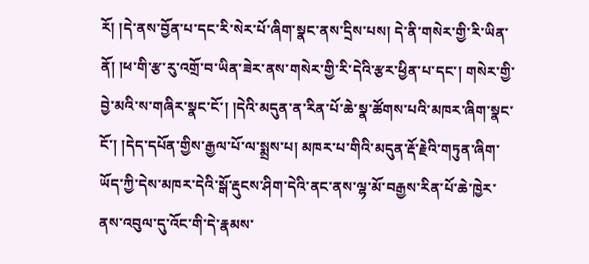རོ། །དེ་ནས་བྱོན་པ་དང་རི་སེར་པོ་ཞིག་སྣང་ནས་དྲིས་པས། དེ་ནི་གསེར་གྱི་རི་ཡིན་ནོ། །ཕ་གི་རྩ་རུ་འགྲོ་བ་ཡིན་ཟེར་ནས་གསེར་གྱི་རི་དེའི་རྩར་ཕྱིན་པ་དང་། གསེར་གྱི་བྱེ་མའི་ས་གཞིར་སྣང་ངོ་། །དེའི་མདུན་ན་རིན་པོ་ཆེ་སྣ་ཚོགས་པའི་མཁར་ཞིག་སྣང་ངོ་། །དེད་དཔོན་གྱིས་རྒྱལ་པོ་ལ་སྨྲས་པ། མཁར་པ་གིའི་མདུན་རྡོ་རྗེའི་གཏུན་ཞིག་ཡོད་ཀྱི་དེས་མཁར་དེའི་སྒོ་རྡུངས་ཤིག་དེའི་ནང་ནས་ལྷ་མོ་བརྒྱས་རིན་པོ་ཆེ་ཁྱེར་ནས་འབུལ་དུ་འོང་གི་དེ་རྣམས་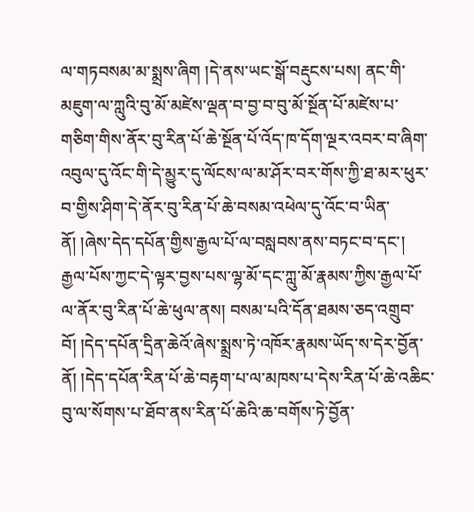ལ་གཏབསམ་མ་སྨྲས་ཞིག །དེ་ནས་ཡང་སྒོ་བརྡུངས་པས། ནང་གི་ མཇུག་ལ་ཀླུའི་བུ་མོ་མཛེས་ལྡན་བ་བྱ་བ་བུ་མོ་སྔོན་པོ་མཛེས་པ་གཅིག་གིས་ནོར་བུ་རིན་པོ་ཆེ་སྔོན་པོ་འོད་ཁ་དོག་ལྔར་འབར་བ་ཞིག་འབུལ་དུ་འོང་གི་དེ་མྱུར་དུ་ལོངས་ལ་མ་ཤོར་བར་གོས་ཀྱི་ཐ་མར་ཕུར་བ་གྱིས་ཤིག་དེ་ནོར་བུ་རིན་པོ་ཆེ་བསམ་འཕེལ་དུ་འོང་བ་ཡིན་ནོ། །ཞེས་དེད་དཔོན་གྱིས་རྒྱལ་པོ་ལ་བསླབས་ནས་བཏང་བ་དང་། རྒྱལ་པོས་ཀྱང་དེ་ལྟར་བྱས་པས་ལྷ་མོ་དང་ཀླུ་མོ་རྣམས་ཀྱིས་རྒྱལ་པོ་ལ་ནོར་བུ་རིན་པོ་ཆེ་ཕུལ་ནས། བསམ་པའི་དོན་ཐམས་ཅད་འགྲུབ་བོ། །དེད་དཔོན་དྲིན་ཆེའོ་ཞེས་སྨྲས་ཏེ་འཁོར་རྣམས་ཡོད་ས་དེར་བྱོན་ནོ། །དེད་དཔོན་རིན་པོ་ཆེ་བརྟག་པ་ལ་མཁས་པ་དེས་རིན་པོ་ཆེ་འཆིང་བུ་ལ་སོགས་པ་ཐོབ་ནས་རིན་པོ་ཆེའི་ཆ་བགོས་ཏེ་བྱོན་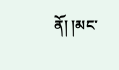ནོ། །མང་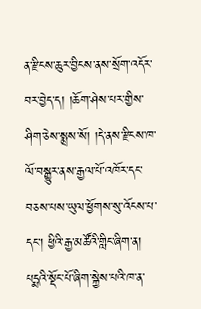ན་རྫིངས་ཆུར་བྱིངས་ནས་སྲོག་འདོར་བར་བྱེད་ད། །ཆོག་ཤེས་པར་གྱིས་ཤིག་ཅེས་སྨྲས་སོ། །དེ་ནས་རྫིངས་ཁ་ལོ་བསྒྱུར་ནས་རྒྱལ་པོ་འཁོར་དང་བཅས་པས་ཡུལ་ཕྱོགས་སུ་འོངས་པ་དང་། ཕྱིའི་རྒྱ་མཚོའི་གླིང་ཞིག་ན། པདྨའི་སྡོང་པོ་ཞིག་སྐྱེས་པའི་ཁ་ན་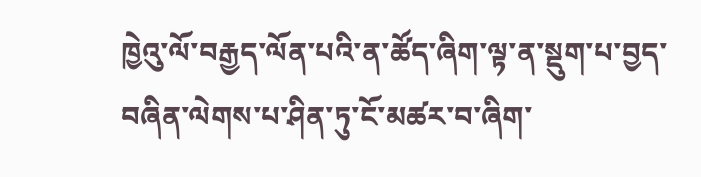ཁྱེའུ་ལོ་བརྒྱད་ལོན་པའི་ན་ཚོད་ཞིག་ལྟ་ན་སྡུག་པ་བྱད་བཞིན་ལེགས་པ་ཤིན་ཏུ་ངོ་མཚར་བ་ཞིག་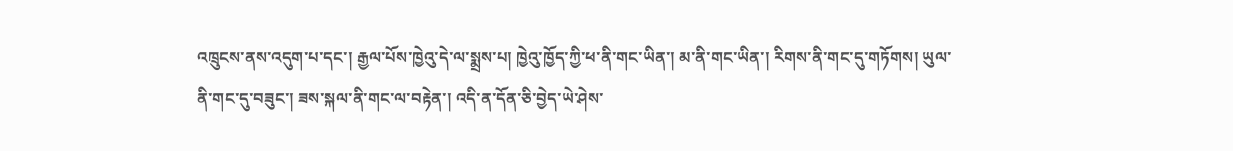འཁྲུངས་ནས་འདུག་པ་དང་། རྒྱལ་པོས་ཁྱེའུ་དེ་ལ་སྨྲས་པ། ཁྱེའུ་ཁྱོད་ཀྱི་ཕ་ནི་གང་ཡིན་། མ་ནི་གང་ཡིན་། རིགས་ནི་གང་དུ་གཏོགས། ཡུལ་ནི་གང་དུ་བཟུང་། ཟས་སྐལ་ནི་གང་ལ་བརྟེན་། འདི་ན་དོན་ཅི་བྱེད་ཡེ་ཤེས་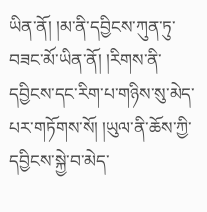ཡིན་ནོ། །མ་ནི་དབྱིངས་ཀུན་ཏུ་བཟང་མོ་ཡིན་ནོ། །རིགས་ནི་དབྱིངས་དང་རིག་པ་གཉིས་སུ་མེད་པར་གཏོགས་སོ། །ཡུལ་ནི་ཆོས་ཀྱི་དབྱིངས་སྐྱེ་བ་མེད་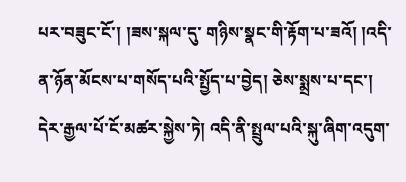པར་བཟུང་ངོ་། །ཟས་སྐལ་དུ་ གཉིས་སྣང་གི་རྟོག་པ་ཟའོ། །འདི་ན་ཉོན་མོངས་པ་གསོད་པའི་སྤྱོད་པ་བྱེད། ཅེས་སྨྲས་པ་དང་། དེར་རྒྱལ་པོ་ངོ་མཚར་སྐྱེས་ཏེ། འདི་ནི་སྤྲུལ་པའི་སྐུ་ཞིག་འདུག་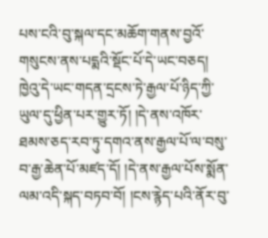པས་ངའི་བུ་སྐལ་དང་མཆོག་གནས་བྱའོ་གསུངས་ནས་པདྨའི་སྡོང་པོ་དེ་ཡང་བཅད། ཁྱེའུ་དེ་ཡང་གདན་དྲངས་ཏེ་རྒྱལ་པོ་ཉིད་ཀྱི་ཡུལ་དུ་ཕྱིན་པར་གྱུར་ཏོ། །དེ་ནས་འཁོར་ཐམས་ཅད་རབ་ཏུ་དགའ་ནས་རྒྱལ་པོ་ལ་བསུ་བ་རྒྱ་ཆེན་པོ་མཛད་དོ། །དེ་ནས་རྒྱལ་པོས་སྨོན་ལམ་འདི་སྐད་བཏབ་བོ། །ངས་རྙེད་པའི་ནོར་བུ་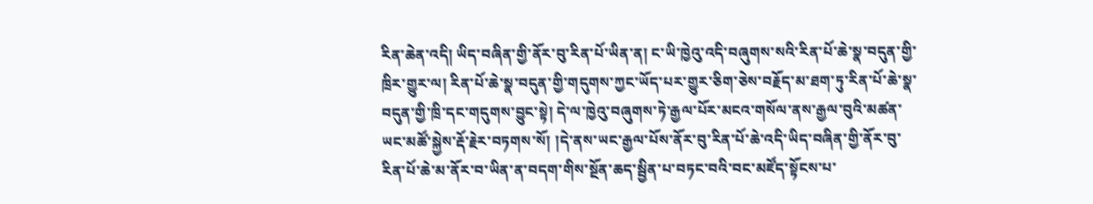རིན་ཆེན་འདི། ཡིད་བཞིན་གྱི་ནོར་བུ་རིན་པོ་ཡིན་ན། ང་ཡི་ཁྱེའུ་འདི་བཞུགས་སའི་རིན་པོ་ཆེ་སྣ་བདུན་གྱི་ཁྲིར་གྱུར་ལ། རིན་པོ་ཆེ་སྣ་བདུན་གྱི་གདུགས་ཀྱང་ཡོད་པར་གྱུར་ཅིག་ཅེས་བརྗོད་མ་ཐག་ཏུ་རིན་པོ་ཆེ་སྣ་བདུན་གྱི་ཁྲི་དང་གདུགས་བྱུང་སྟེ། དེ་ལ་ཁྱེའུ་བཞུགས་ཏེ་རྒྱལ་པོར་མངའ་གསོལ་ནས་རྒྱལ་བུའི་མཚན་ཡང་མཚོ་སྐྱེས་རྡོ་རྗེར་བཏགས་སོ། །དེ་ནས་ཡང་རྒྱལ་པོས་ནོར་བུ་རིན་པོ་ཆེ་འདི་ཡིད་བཞིན་གྱི་ནོར་བུ་རིན་པོ་ཆེ་མ་ནོར་བ་ཡིན་ན་བདག་གིས་སྔོན་ཆད་སྦྱིན་པ་བཏང་བའི་བང་མཛོད་སྟོངས་པ་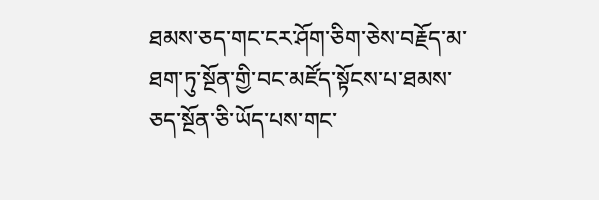ཐམས་ཅད་གང་ངར་ཤོག་ཅིག་ཅེས་བརྗོད་མ་ཐག་ཏུ་སྔོན་གྱི་བང་མཛོད་སྟོངས་པ་ཐམས་ཅད་སྔོན་ཅི་ཡོད་པས་གང་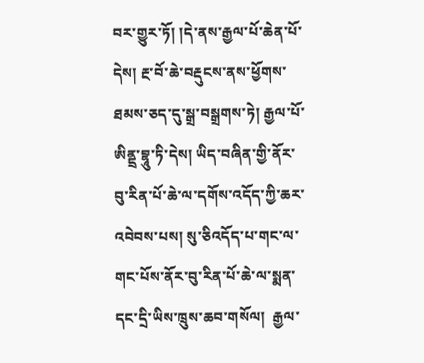བར་གྱུར་ཏོ། །དེ་ནས་རྒྱལ་པོ་ཆེན་པོ་དེས། རྔ་བོ་ཆེ་བརྡུངས་ནས་ཕྱོགས་ཐམས་ཅད་དུ་སྒྲ་བསྒྲགས་ཏེ། རྒྱལ་པོ་ཨིནྡྲ་བྷཱུ་ཏི་དེས། ཡིད་བཞིན་གྱི་ནོར་བུ་རིན་པོ་ཆེ་ལ་དགོས་འདོད་ཀྱི་ཆར་འབེབས་པས། སུ་ཅིའདོད་པ་གང་ལ་གང་པོས་ནོར་བུ་རིན་པོ་ཆེ་ལ་སྨན་དང་དྲི་ཡིས་ཁྲུས་ཆབ་གསོལ།  རྒྱལ་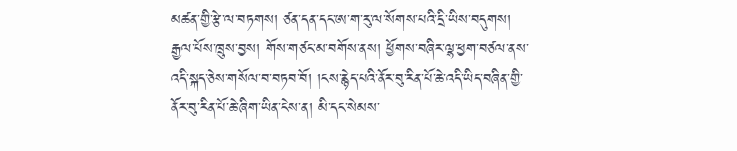མཚན་གྱི་རྩེ་ལ་བཏགས། ཙན་དན་དང་ཨ་ག་རུ་ལ་སོགས་པའི་དྲི་ཡིས་བདུགས། རྒྱལ་པོས་ཁྲུས་བྱས། གོས་གཙང་མ་བགོས་ནས། ཕྱོགས་བཞིར་ལྷ་ཕྱག་བཙལ་ནས་འདི་སྐད་ཅེས་གསོལ་བ་བཏབ་བོ། །ངས་རྙེད་པའི་ནོར་བུ་རིན་པོ་ཆེ་འདི་ཡིད་བཞིན་གྱི་ནོར་བུ་རིན་པོ་ཆེ་ཞིག་ཡིན་ངེས་ན། མི་དང་སེམས་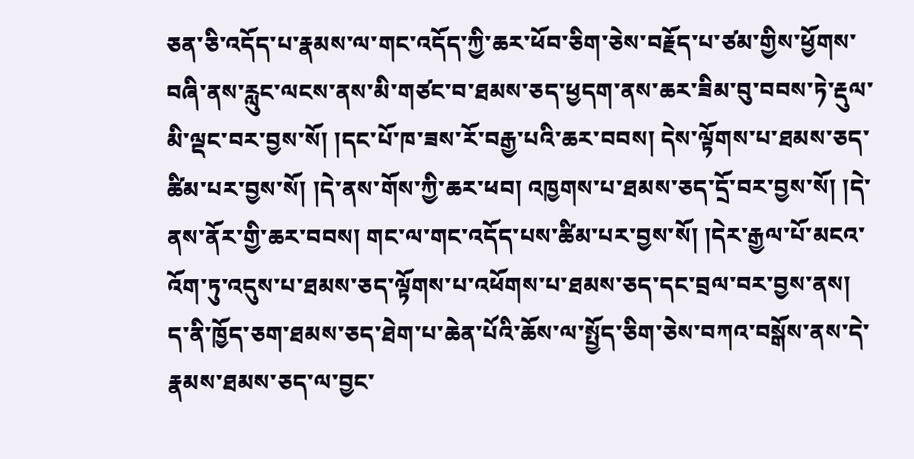ཅན་ཅི་འདོད་པ་རྣམས་ལ་གང་འདོད་ཀྱི་ཆར་ཕོབ་ཅིག་ཅེས་བརྗོད་པ་ཙམ་གྱིས་ཕྱོགས་བཞི་ནས་རླུང་ལངས་ནས་མི་གཙང་བ་ཐམས་ཅད་ཕྱདག་ནས་ཆར་ཟིམ་བུ་བབས་ཏེ་རྡུལ་མི་ལྡང་བར་བྱས་སོ། །དང་པོ་ཁ་ཟས་རོ་བརྒྱ་པའི་ཆར་བབས། དེས་ལྟོགས་པ་ཐམས་ཅད་ཚིམ་པར་བྱས་སོ། །དེ་ནས་གོས་ཀྱི་ཆར་ཕབ། འཁྱགས་པ་ཐམས་ཅད་དྲོ་བར་བྱས་སོ། །དེ་ནས་ནོར་གྱི་ཆར་བབས། གང་ལ་གང་འདོད་པས་ཚིམ་པར་བྱས་སོ། །དེར་རྒྱལ་པོ་མངའ་འོག་ཏུ་འདུས་པ་ཐམས་ཅད་ལྟོགས་པ་འཕོགས་པ་ཐམས་ཅད་དང་བྲལ་བར་བྱས་ནས། ད་ནི་ཁྱོད་ཅག་ཐམས་ཅད་ཐེག་པ་ཆེན་པོའི་ཆོས་ལ་སྤྱོད་ཅིག་ཅེས་བཀའ་བསྒོས་ནས་དེ་རྣམས་ཐམས་ཅད་ལ་བྱང་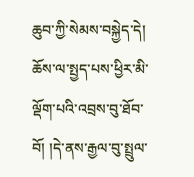ཆུབ་ཀྱི་སེམས་བསྐྱེད་དེ། ཆོས་ལ་སྤྱད་པས་ཕྱིར་མི་ལྡོག་པའི་འབྲས་བུ་ཐོབ་བོ། །དེ་ནས་རྒྱལ་བུ་སྤྲུལ་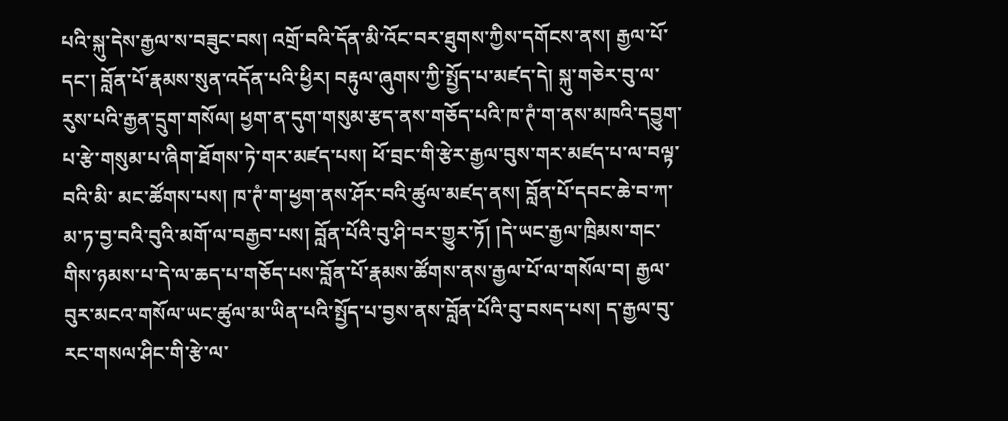པའི་སྐུ་དེས་རྒྱལ་ས་བཟུང་བས། འགྲོ་བའི་དོན་མི་འོང་བར་ཐུགས་ཀྱིས་དགོངས་ནས། རྒྱལ་པོ་དང་། བློན་པོ་རྣམས་སུན་འདོན་པའི་ཕྱིར། བརྟུལ་ཞུགས་ཀྱི་སྤྱོད་པ་མཛད་དེ། སྐུ་གཅེར་བུ་ལ་རུས་པའི་རྒྱན་དྲུག་གསོལ། ཕྱག་ན་དུག་གསུམ་རྩད་ནས་གཅོད་པའི་ཁ་ཊཾ་ག་ནས་མཁའི་དབྱུག་པ་རྩེ་གསུམ་པ་ཞིག་ཐོགས་ཏེ་གར་མཛད་པས། ཕོ་བྲང་གི་རྩེར་རྒྱལ་བུས་གར་མཛད་པ་ལ་བལྟ་བའི་མི་ མང་ཚོགས་པས། ཁ་ཊཾ་ག་ཕྱག་ནས་ཤོར་བའི་ཚུལ་མཛད་ནས། བློན་པོ་དབང་ཆེ་བ་ཀ་མ་ཏ་བྱ་བའི་བུའི་མགོ་ལ་བརྒྱབ་པས། བློན་པོའི་བུ་ཤི་བར་གྱུར་ཏོ། །དེ་ཡང་རྒྱལ་ཁྲིམས་གང་གིས་ཉམས་པ་དེ་ལ་ཆད་པ་གཅོད་པས་བློན་པོ་རྣམས་ཚོགས་ནས་རྒྱལ་པོ་ལ་གསོལ་བ། རྒྱལ་བུར་མངའ་གསོལ་ཡང་ཚུལ་མ་ཡིན་པའི་སྤྱོད་པ་བྱས་ནས་བློན་པོའི་བུ་བསད་པས། ད་རྒྱལ་བུ་རང་གསལ་ཤིང་གི་རྩེ་ལ་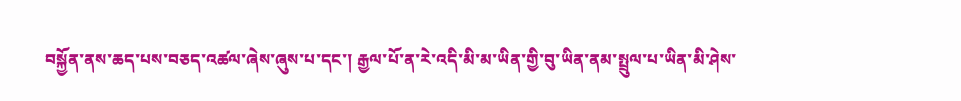བསྐྱོན་ནས་ཆད་པས་བཅད་འཚལ་ཞེས་ཞུས་པ་དང་། རྒྱལ་པོ་ན་རེ་འདི་མི་མ་ཡིན་གྱི་བུ་ཡིན་ནམ་སྤྲུལ་པ་ཡིན་མི་ཤེས་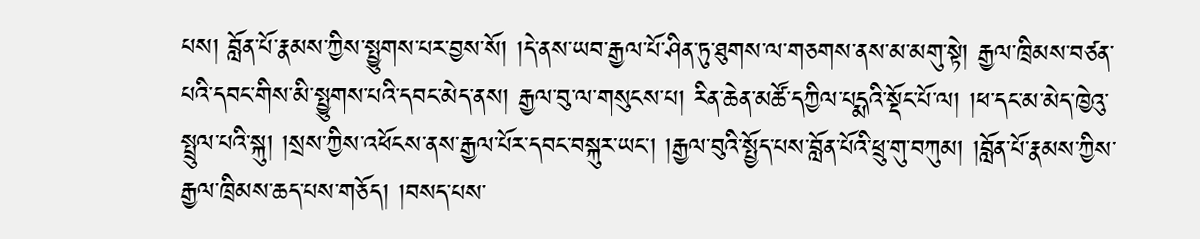པས། བློན་པོ་རྣམས་ཀྱིས་སྤྱུགས་པར་བྱས་སོ། །དེ་ནས་ཡབ་རྒྱལ་པོ་ཤིན་ཏུ་ཐུགས་ལ་གཅགས་ནས་མ་མགུ་སྟེ། རྒྱལ་ཁྲིམས་བཙན་པའི་དབང་གིས་མི་སྤྱུགས་པའི་དབང་མེད་ནས། རྒྱལ་བུ་ལ་གསུངས་པ། རིན་ཆེན་མཚོ་དཀྱིལ་པདྨའི་སྡོང་པོ་ལ། །ཕ་དང་མ་མེད་ཁྱེའུ་སྤྲུལ་པའི་སྐུ། །སྲས་ཀྱིས་འཕོངས་ནས་རྒྱལ་པོར་དབང་བསྐུར་ཡང་། །རྒྱལ་བུའི་སྤྱོད་པས་བློན་པོའི་ཕྲུ་གུ་བཀུམ། །བློན་པོ་རྣམས་ཀྱིས་རྒྱལ་ཁྲིམས་ཆད་པས་གཅོད། །བསད་པས་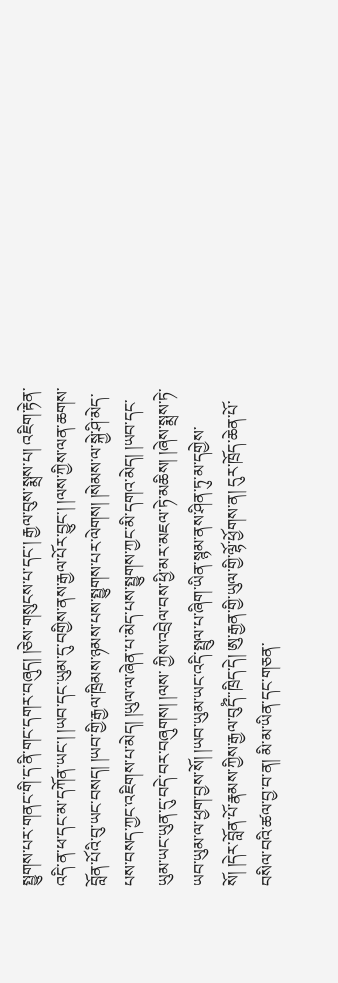སྤྱུགས་པར་གནང་གི་ད་ནི་གང་དགར་བཞུད། །ཅེས་གསུངས་པ་དང་། རྒྱལ་བུས་སྨྲས་པ། འཇིག་རྟེན་འདི་ན་ཕ་དང་མ་དཀོན་ཡང་། །ཡབ་དང་ཡུམ་དུ་བགྱིས་ནས་རྒྱལ་པོར་བྱུང་། །ལས་ཀྱིས་ལན་ཆགས་བློན་པོའི་བུ་ཡང་བསད། །ཡབ་གྱི་རྒྱལ་ཁྲིམས་ཉམས་པས་སྤྱུགས་པར་ལེགས། །སེམས་ལ་སྐྱེ་ཤི་མེད་པས་བསད་ཀྱང་འཇིགས་པ་མེད། །ཡུལ་ལ་ཞེན་པ་མེད་པས་སྤྱུགས་ཀྱང་མི་དགའ་མེད། །ཡབ་དང་ཡུམ་ཡང་ཡུན་དུ་བདེ་བར་བཞུགས། །ལས་ ཀྱིས་འབྲེལ་བས་ཕྱི་མར་མཇལ་ཏེ་མཆིས། །ཞེས་སྨྲས་ཏེ་ཡབ་ཡུམ་ལ་ཕྱག་བྱས་སོ། །ཡབ་ཡུམ་ཡང་འདི་སྤྲུལ་པ་ཞིག་ཡིན་སྙམ་ནས་ཤིན་ཏུ་མ་དགྱེས་སོ། །དེར་བློན་པོ་རྣམས་ཀྱིས་རྒྱལ་བུདྀཾ་་ཁྲིད་དེ། ཨུ་རྒྱན་གྱི་ཡུལ་གྱི་ལྷོ་ཕྱོགས་ན། དུར་ཁྲོད་ཆེན་པོ་བསིལ་བའི་ཚལ་བྱ་བ་ན། མི་མ་ཡིན་དང་གཅན་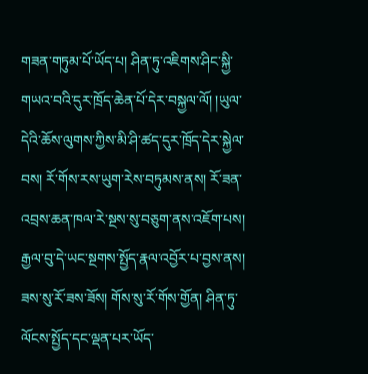གཟན་གཏུམ་པོ་ཡོད་པ། ཤིན་ཏུ་འཇིགས་ཤིང་སྐྱི་གཡའ་བའི་དུར་ཁྲོད་ཆེན་པོ་དེར་བསྐྱལ་ལོ། །ཡུལ་དེའི་ཆོས་ལུགས་ཀྱིས་མི་ཤི་ཚད་དུར་ཁྲོད་དེར་སྐྱེལ་བས། རོ་གོས་རས་ཡུག་རེས་བཏུམས་ནས། རོ་ཟན་འབྲས་ཆན་ཁལ་རེ་སྔས་སུ་བཅུག་ནས་འཇོག་པས། རྒྱལ་བུ་དེ་ཡང་སྔགས་སྤྱོད་རྣལ་འབྱོར་པ་བྱས་ནས། ཟས་སུ་རོ་ཟས་ཟོས། གོས་སུ་རོ་གོས་གྱོན། ཤིན་ཏུ་ལོངས་སྤྱོད་དང་ལྡན་པར་ཡོད་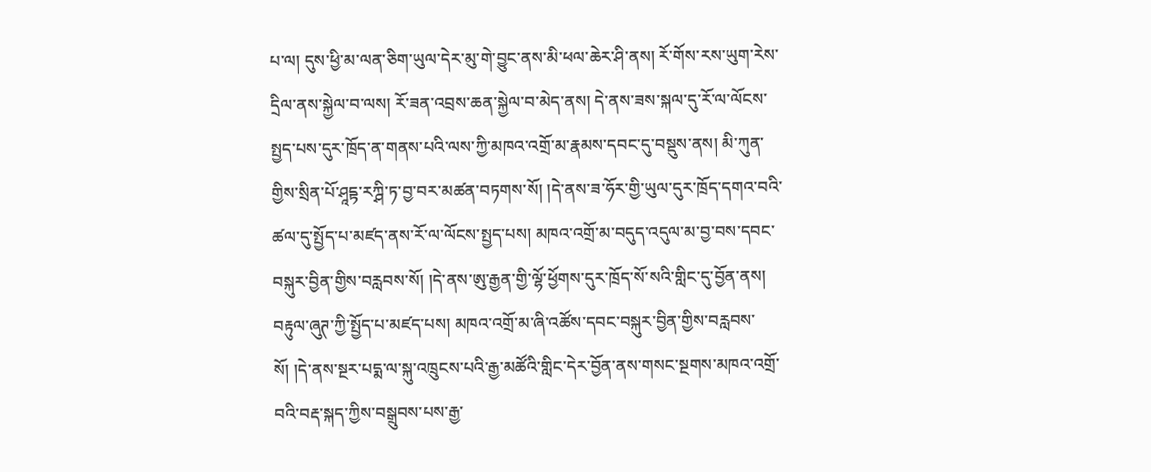པ་ལ། དུས་ཕྱི་མ་ལན་ཅིག་ཡུལ་དེར་མུ་གེ་བྱུང་ནས་མི་ཕལ་ཆེར་ཤི་ནས། རོ་གོས་རས་ཡུག་རེས་དྲིལ་ནས་སྐྱེལ་བ་ལས། རོ་ཟན་འབྲས་ཆན་སྐྱེལ་བ་མེད་ནས། དེ་ནས་ཟས་སྐལ་དུ་རོ་ལ་ལོངས་སྤྱད་པས་དུར་ཁྲོད་ན་གནས་པའི་ལས་ཀྱི་མཁའ་འགྲོ་མ་རྣམས་དབང་དུ་བསྡུས་ནས། མི་ཀུན་གྱིས་སྲིན་པོ་ཤཱདྟ་རཀྴི་ཏ་བྱ་བར་མཚན་བཏགས་སོ། །དེ་ནས་ཟ་ཧོར་གྱི་ཡུལ་དུར་ཁྲོད་དགའ་བའི་ཚལ་དུ་སྤྱོད་པ་མཛད་ནས་རོ་ལ་ལོངས་སྤྱད་པས། མཁའ་འགྲོ་མ་བདུད་འདུལ་མ་བྱ་བས་དབང་བསྐུར་བྱིན་གྱིས་བརླབས་སོ། །དེ་ནས་ཨུ་རྒྱན་གྱི་ལྷོ་ཕྱོགས་དུར་ཁྲོད་སོ་སའི་གླིང་དུ་བྱོན་ནས། བརྟུལ་ཞུཊ་ཀྱི་སྤྱོད་པ་མཛད་པས། མཁའ་འགྲོ་མ་ཞི་འཚོས་དབང་བསྐུར་བྱིན་གྱིས་བརླབས་སོ། །དེ་ནས་སྔར་པདྨ་ལ་སྐུ་འཁྲུངས་པའི་རྒྱ་མཚོའི་གླིང་དེར་བྱོན་ནས་གསང་སྔགས་མཁའ་འགྲོ་བའི་བརྡ་སྐད་ཀྱིས་བསྒྲུབས་པས་རྒྱ་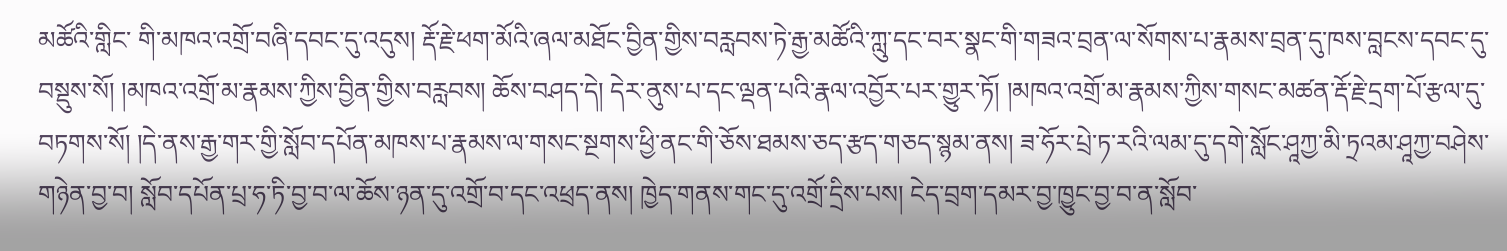མཚོའི་གླིང་ གི་མཁའ་འགྲོ་བཞི་དབང་དུ་འདུས། རྡོ་རྗེ་ཕག་མོའི་ཞལ་མཐོང་བྱིན་གྱིས་བརླབས་ཏེ་རྒྱ་མཚོའི་ཀླུ་དང་བར་སྣང་གི་གཟའ་བྲན་ལ་སོགས་པ་རྣམས་བྲན་དུ་ཁས་བླངས་དབང་དུ་བསྡུས་སོ། །མཁའ་འགྲོ་མ་རྣམས་ཀྱིས་བྱིན་གྱིས་བརླབས། ཆོས་བཤད་དེ། དེར་ནུས་པ་དང་ལྡན་པའི་རྣལ་འབྱོར་པར་གྱུར་ཏོ། །མཁའ་འགྲོ་མ་རྣམས་ཀྱིས་གསང་མཚན་རྡོ་རྗེ་དྲག་པོ་རྩལ་དུ་བཏགས་སོ། །དེ་ནས་རྒྱ་གར་གྱི་སློབ་དཔོན་མཁས་པ་རྣམས་ལ་གསང་སྔགས་ཕྱི་ནང་གི་ཅོས་ཐམས་ཅད་རྩད་གཅད་སྙམ་ནས། ཟ་ཧོར་པྲེ་ཏ་རའི་ལམ་དུ་དགེ་སློང་ཤཱཀྱ་མི་ཏྲའམ་ཤཱཀྱ་བཤེས་གཉེན་བྱ་བ། སློབ་དཔོན་པྲ་ཧ་ཏི་བྱ་བ་ལ་ཆོས་ཉན་དུ་འགྲོ་བ་དང་འཕྲད་ནས། ཁྱེད་གནས་གང་དུ་འགྲོ་དྲིས་པས། ངེད་བྲག་དམར་བྱ་ཁྱུང་བྱ་བ་ན་སློབ་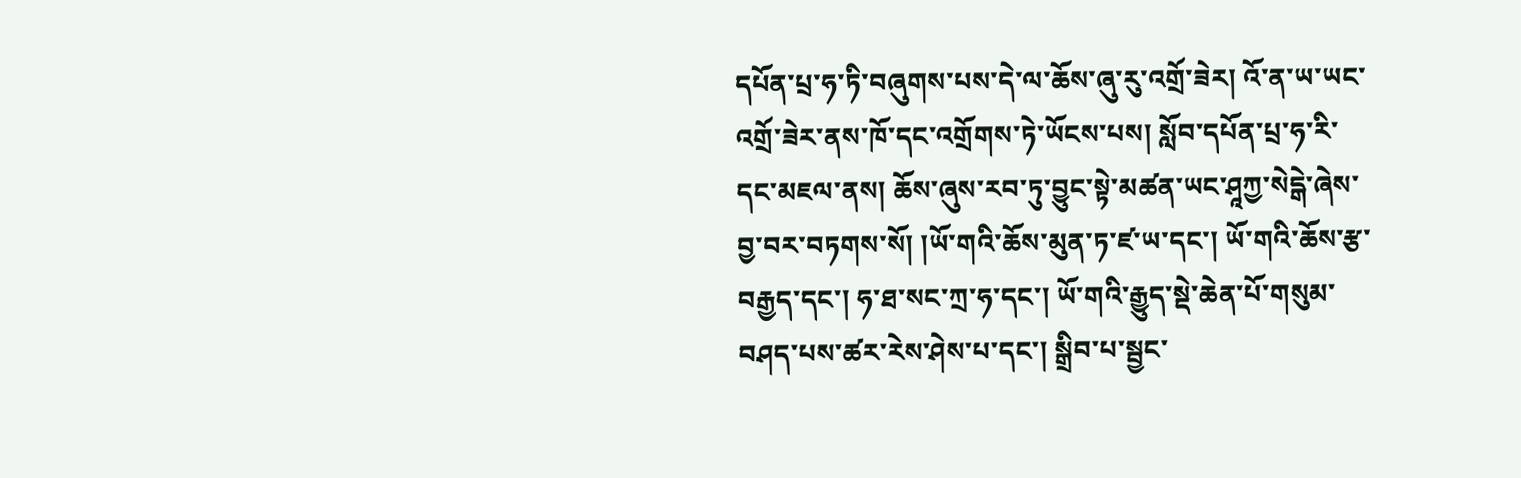དཔོན་པྲ་ཧ་ཏི་བཞུགས་པས་དེ་ལ་ཆོས་ཞུ་རུ་འགྲོ་ཟེར། འོ་ན་ཡ་ཡང་འགྲོ་ཟེར་ནས་ཁོ་དང་འགྲོགས་ཏེ་ཡོངས་པས། སློབ་དཔོན་པྲ་ཧ་རི་དང་མཇལ་ནས། ཆོས་ཞུས་རབ་ཏུ་བྱུང་སྟེ་མཚན་ཡང་ཤཱཀྱ་སེདྒེ་ཞེས་བྱ་བར་བཏགས་སོ། །ཡོ་གའི་ཆོས་མུན་ཏ་ཛ་ཡ་དང་། ཡོ་གའི་ཆོས་རྩ་བརྒྱད་དང་། ཧ་ཐ་སང་ཀྲ་ཧ་དང་། ཡོ་གའི་རྒྱུད་སྡེ་ཆེན་པོ་གསུམ་བཤད་པས་ཚར་རེས་ཤེས་པ་དང་། སྒྲིབ་པ་སྦྱང་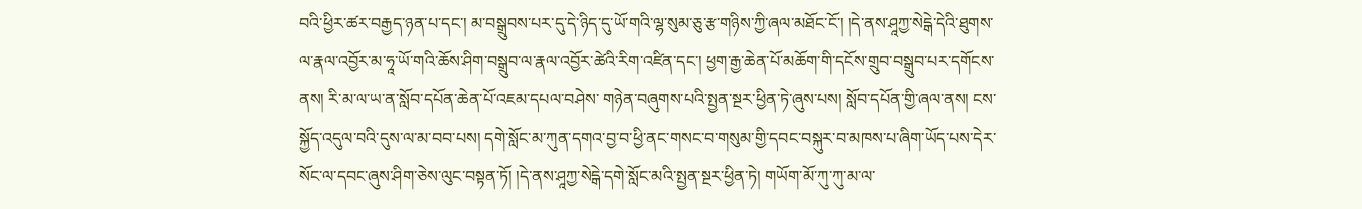བའི་ཕྱིར་ཚར་བརྒྱད་ཉན་པ་དང་། མ་བསྒྲུབས་པར་དུ་དེ་ཉིད་དུ་ཡོ་གའི་ལྷ་སུམ་ཅུ་རྩ་གཉིས་ཀྱི་ཞལ་མཐོང་ངོ་། །དེ་ནས་ཤཱཀྱ་སེདྒེ་དེའི་ཐུགས་ལ་རྣལ་འབྱོར་མ་ཧཱ་ཡོ་གའི་ཆོས་ཤིག་བསྒྲུབ་ལ་རྣལ་འབྱོར་ཚེའི་རིག་འཛིན་དང་། ཕྱག་རྒྱ་ཆེན་པོ་མཆོག་གི་དངོས་གྲུབ་བསྒྲུབ་པར་དགོངས་ནས། རི་མ་ལ་ཡ་ན་སློབ་དཔོན་ཆེན་པོ་འཇམ་དཔལ་བཤེས་ གཉེན་བཞུགས་པའི་སྤྱན་སྔར་ཕྱིན་ཏེ་ཞུས་པས། སློབ་དཔོན་གྱི་ཞལ་ནས། ངས་སྐྱོད་འདུལ་བའི་དུས་ལ་མ་བབ་པས། དགེ་སློང་མ་ཀུན་དགའ་བྱ་བ་ཕྱི་ནང་གསང་བ་གསུམ་གྱི་དབང་བསྐུར་བ་མཁས་པ་ཞིག་ཡོད་པས་དེར་སོང་ལ་དབང་ཞུས་ཤིག་ཅེས་ལུང་བསྟན་ཏོ། །དེ་ནས་ཤཱཀྱ་སེདྒེ་དགེ་སློང་མའི་སྤྱན་སྔར་ཕྱིན་ཏེ། གཡོག་མོ་ཀུ་ཀུ་མ་ལ་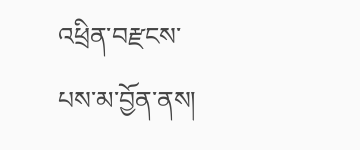འཕྲིན་བརྫངས་པས་མ་བྱོན་ནས།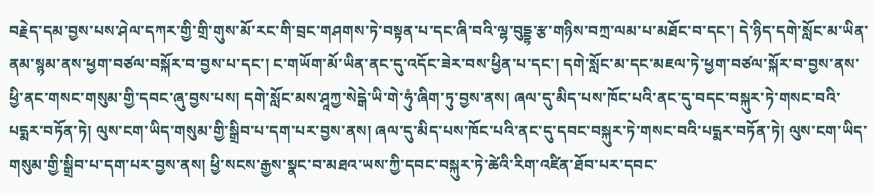བརྗེད་དམ་བྱས་པས་ཤེལ་དཀར་གྱི་གྲི་གུས་མོ་རང་གི་བྲང་གཤགས་ཏེ་བསྟན་པ་དང་ཞི་བའི་ལྷ་བུདྡྷ་རྩ་གཉིས་བཀྲ་ལམ་པ་མཐོང་བ་དང་། དེ་ཉིད་དགེ་སློང་མ་ཡིན་ནམ་སྙམ་ནས་ཕྱག་བཙལ་བསྐོར་བ་བྱས་པ་དང་། ང་གཡོག་མོ་ཡིན་ནང་དུ་འདོང་ཟེར་བས་ཕྱིན་པ་དང་། དགེ་སློང་མ་དང་མཇལ་ཏེ་ཕྱག་བཙལ་སྐོར་བ་བྱས་ནས་ཕྱི་ནང་གསང་གསུམ་གྱི་དབང་ཞུ་བྱས་པས། དགེ་སློང་མས་ཤཱཀྱ་སེདྒེ་ཡི་གེ་ཧུཾ་ཞིག་ཏུ་བྱས་ནས། ཞལ་དུ་མིད་པས་ཁོང་པའི་ནང་དུ་བདང་བསྐུར་ཏེ་གསང་བའི་པདྨར་བཏོན་ཏེ། ལུས་ངག་ཡིད་གསུམ་གྱི་སྒྲིབ་པ་དག་པར་བྱས་ནས། ཞལ་དུ་མིད་པས་ཁོང་པའི་ནང་དུ་དབང་བསྐུར་ཏེ་གསང་བའི་པདྨར་བཏོན་ཏེ། ལུས་ངག་ཡིད་གསུམ་གྱི་སྒྲིབ་པ་དག་པར་བྱས་ནས། ཕྱི་སངས་རྒྱས་སྣང་བ་མཐའ་ཡས་ཀྱི་དབང་བསྐུར་ཏེ་ཚེའི་རིག་འཛིན་ཐོབ་པར་དབང་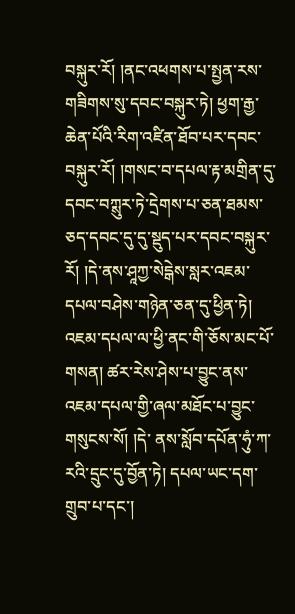བསྐུར་རོ། །ནང་འཕགས་པ་སྤྱན་རས་གཟིགས་སུ་དབང་བསྐུར་ཏེ། ཕྱག་རྒྱ་ཆེན་པོའི་རིག་འཛིན་ཐོབ་པར་དབང་བསྐུར་རོ། །གསང་བ་དཔལ་རྟ་མགྲིན་དུ་དབང་བཀྶུར་ཏེ་དྲེགས་པ་ཅན་ཐམས་ཅད་དབང་དུ་དུ་སྡུད་པར་དབང་བསྐུར་རོ། །དེ་ནས་ཤཱཀྱ་སེདྒེས་སླར་འཇམ་དཔལ་བཤེས་གཉེན་ཅན་དུ་ཕྱིན་ཏེ། འཇམ་དཔལ་ལ་ཕྱི་ནང་གི་ཅོས་མང་པོ་གསན། ཚར་རེས་ཤེས་པ་བྱུང་ནས་འཇམ་དཔལ་གྱི་ཞལ་མཐོང་པ་བྱུང་གསུངས་སོ། །དེ་ ནས་སློབ་དཔོན་ཧུཾ་ཀ་རའི་དྲུང་དུ་བྱོན་ཏེ། དཔལ་ཡང་དག་གྲུབ་པ་དང་།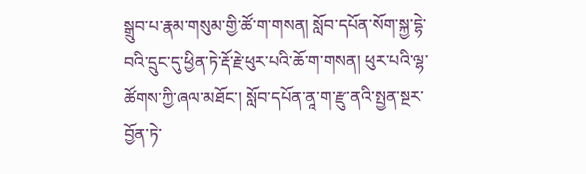སྒྲུབ་པ་རྣམ་གསུམ་གྱི་ཚོ་ག་གསན། སློབ་དཔོན་སོག་སྐྱ་དྷེ་བའི་དྲུང་དུ་ཕྱིན་ཏེ་རྡོ་རྗེ་ཕུར་པའི་ཆོ་ག་གསན། ཕུར་པའི་ལྷ་ཚོགས་ཀྱི་ཞལ་མཐོང་། སློབ་དཔོན་ནཱ་ག་རྫུ་ནའི་སྤྱན་སྔར་བྱོན་ཏེ་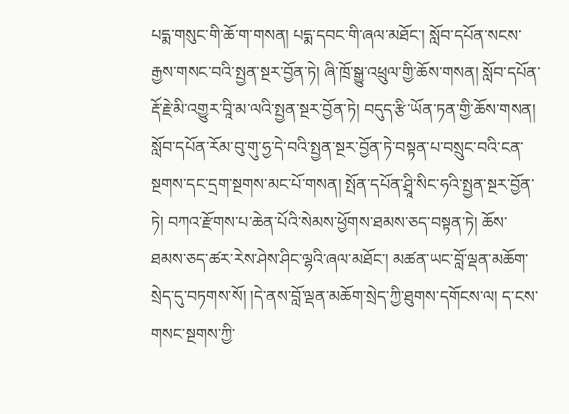པདྨ་གསུང་གི་ཆོ་ག་གསན། པདྨ་དབང་གི་ཞལ་མཐོང་། སློབ་དཔོན་སངས་རྒྱས་གསང་བའི་སྤྱན་སྔར་བྱོན་ཏེ། ཞི་ཁྲོ་སྒྱུ་འཕྲུལ་གྱི་ཆོས་གསན། སློབ་དཔོན་རྡོ་རྗེ་མི་འགྱུར་བཱི་མ་ལའི་སྤྱན་སྔར་བྱོན་ཏེ། བདུད་རྩི་ཡོན་ཏན་གྱི་ཆོས་གསན། སློབ་དཔོན་རོམ་བུ་གུ་ཧྱ་དེ་བའི་སྤྱན་སྔར་བྱོན་ཏེ་བསྟན་པ་བསྲུང་བའི་ངན་སྔགས་དང་དྲག་སྔགས་མང་པོ་གསན། སྤོན་དཔོན་ཤྲཱི་སིང་ཧའི་སྤྱན་སྔར་བྱོན་ཏེ། བཀའ་རྫོགས་པ་ཆེན་པོའི་སེམས་ཕྱོགས་ཐམས་ཅད་བསྟན་ཏེ། ཆོས་ཐམས་ཅད་ཚར་རེས་ཤེས་ཤིང་ལྷའི་ཞལ་མཐོང་། མཚན་ཡང་བློ་ལྡན་མཆོག་སྲེད་དུ་བཏགས་སོ། །དེ་ནས་བློ་ལྡན་མཆོག་སྲེད་ཀྱི་ཐུགས་དགོངས་ལ། ད་ངས་གསང་སྔགས་ཀྱི་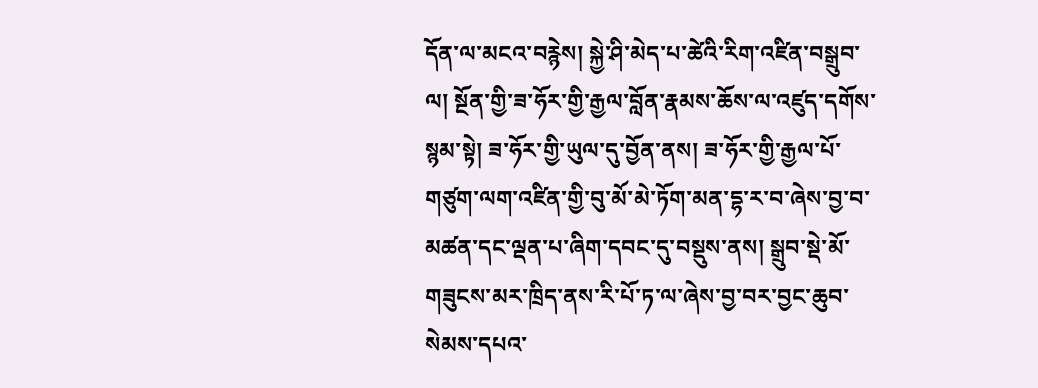དོན་ལ་མངའ་བརྙེས། སྐྱེ་ཤི་མེད་པ་ཚེའི་རིག་འཛིན་བསྒྲུབ་ལ། སྔོན་གྱི་ཟ་ཧོར་གྱི་རྒྱལ་བློན་རྣམས་ཆོས་ལ་འཛུད་དགོས་སྙམ་སྟེ། ཟ་ཧོར་གྱི་ཡུལ་དུ་བྱོན་ནས། ཟ་ཧོར་གྱི་རྒྱལ་པོ་གཙུག་ལག་འཛིན་གྱི་བུ་མོ་མེ་ཏོག་མན་དྷ་ར་བ་ཞེས་བྱ་བ་མཚན་དང་ལྡན་པ་ཞིག་དབང་དུ་བསྡུས་ནས། སྒྲུབ་སྡེ་མོ་གཟུངས་མར་ཁྲིད་ནས་རི་པོ་ཏ་ལ་ཞེས་བྱ་བར་བྱང་ཆུབ་སེམས་དཔའ་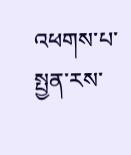འཕགས་པ་སྤྱན་རས་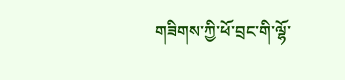གཟིགས་ཀྱི་ཕོ་བྲང་གི་ལྷོ་